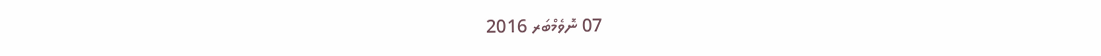07 ނޮވެމްބަރ 2016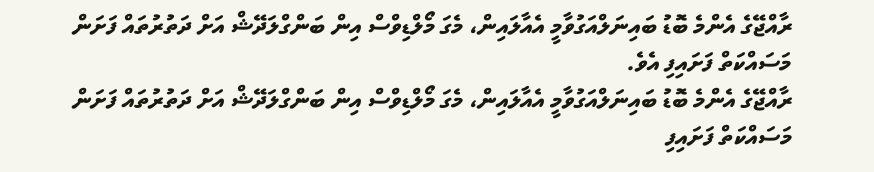ރާއްޖޭގެ އެންމެ ބޮޑު ބައިނަލްއަގުވާމީ އެއާލައިން، މެގަ މޯލްޑިވްސް އިން ބަންގްލަދޭޝް އަށް ދަތުރުތައް ފަށަން މަސައްކަތް ފަށައިފި އެވެ.
ރާއްޖޭގެ އެންމެ ބޮޑު ބައިނަލްއަގުވާމީ އެއާލައިން، މެގަ މޯލްޑިވްސް އިން ބަންގްލަދޭޝް އަށް ދަތުރުތައް ފަށަން މަސައްކަތް ފަށައިފި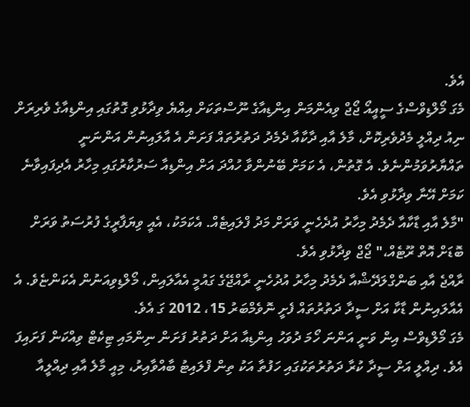އެވެ.
މެގަ މޯލްޑިވްސްގެ ސީއީއޯ ޖޯޖް ވިއެންމަން އިންޑިއާގެ ނޫސްތަކަށް އިއްޔެ ވިދާޅުވި ގޮތުގައި އިންޑިއާގެ ވެރިރަށް ނިއު ދިއްލީ މެދުވެރިކޮށް، މާލެ އާއި ދާކާއާ ދެމެދު ދަތުރުތައް ފަށަން އެ އާލައިނުން އަންނަނީ ތައްޔާރުވަމުންނެވެ. އެ ގޮތުން، އެ ކަމަށް ބޭނުންވާ ހުއްދަ އަށް އިންޑިއާ ސަރުކާރުގައި މިހާރު އެދިފައިވާނެ ކަމަށް އޭނާ ވިދާޅުވި އެވެ.
"މާލެ އާއި ޑާކާއާ ދެމެދު މިހާރު އުދެހެނީ ވަރަށް މަދު ފްލައިޓެއް. އެކަމަކު، އެއީ ވިޔަފާރީގެ ފުރުސަތު ވަރަށް ބޮޑަށް އޮތް ރޫޓެއް،" ޖޯޖް ވިދާޅުވި އެވެ.
ރާއްޖެ އާއި ބަންގްލަދޭޝްއާ ދެމެދު މިހާރު އުދުހެނީ ރާއްޖޭގެ ގައުމީ އެއާލައިން، މޯލްޑިވިއަނުން އެކަންޏެވެ. އެ އެއާލައިނުން ޑާކާ އަށް ސީދާ ދަތުރުތައް ފެށީ ނޮވެމްބަރު 15، 2012 ގަ އެވެ.
މެގަ މޯލްޑިވްސް އިން ވަނީ އަންނަ ހޯމަ ދުވަހު އިންޑިއާ އަށް ދަތުރު ފަށަން ނިންމައި ޓިކެޓް ވިއްކަން ފަށައިފަ އެވެ. ދިއްލީ އަށް ސީދާ ކުރާ ދަތުރުތަކުގައި ހަފުތާ އަކު ތިން ފްލައިޓު ބާއްވާއިރު، މިއީ މާލެ އާއި ދިއްލީއާ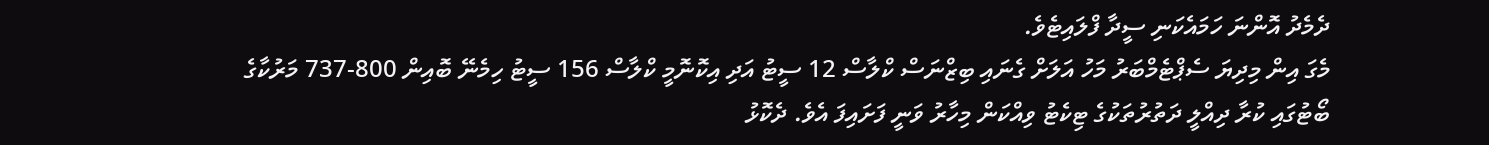ދެމެދު އޮންނަ ހަމައެކަނި ސީދާ ފްލައިޓެވެ.
މެގަ އިން މިދިޔަ ސެޕްޓެމްބަރު މަހު އަލަށް ގެނައި ބިޒްނަސް ކްލާސް 12 ސީޓު އަދި އިކޮނޮމީ ކްލާސް 156 ސީޓު ހިމެނޭ ބޮއިން 800-737 މަރުކާގެ ބޯޓުގައި ކުރާ ދިއްލީ ދަތުރުތަކުގެ ޓިކެޓު ވިއްކަން މިހާރު ވަނީ ފަށައިފަ އެވެ. ދެކޮޅު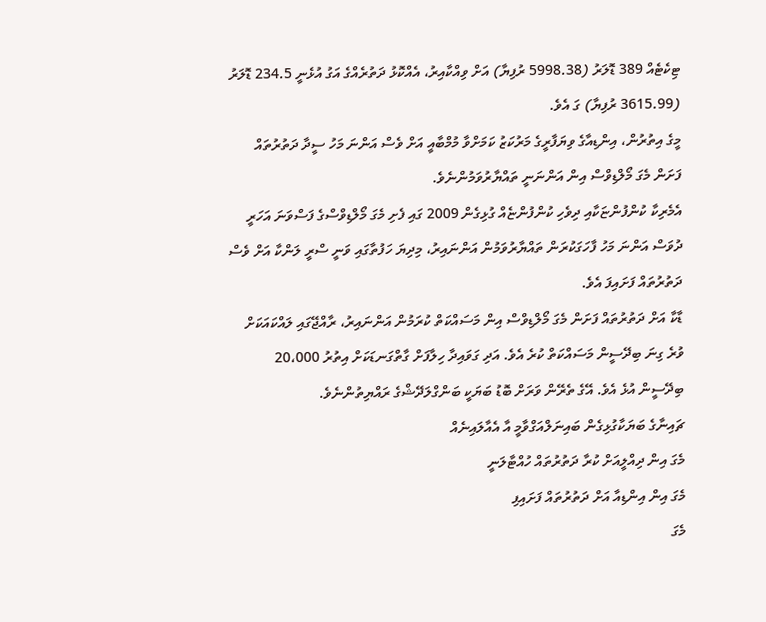ޓިކެޓެއް 389 ޑޮލަރު (5998.38 ރުފިޔާ) އަށް ވިއްކާއިރު، އެއްކޮޅު ދަތުރެއްގެ އަގު އުޅެނީ 234.5 ޑޮލަރު (3615.99 ރުފިޔާ) ގަ އެވެ.
މީގެ އިތުރުން، އިންޑިއާގެ ވިޔަފާރީގެ މަރުކަޒު ކަމަށްވާ މުމްބާއީ އަށް ވެސް އަންނަ މަހު ސީދާ ދަތުރުތައް ފަށަން މެގަ މޯލްޑިވްސް އިން އަންނަނީ ތައްޔާރުވަމުންނެވެ.
އެމެރިކާ ކުންފުންޏަކާއި ދިވެހި ކުންފުންޏެއް ގުޅިގެން 2009 ގައި ފެށި މެގަ މޯލްޑިވްސްގެ ފަސްވަނަ އަހަރީ ދުވަސް އަންނަ މަހު ފާހަގަކުރަން ތައްޔާރުވަމުން އަންނައިރު، މިދިޔަ ހަފުތާގައި ވަނީ ސްރީ ލަންކާ އަށް ވެސް ދަތުރުތައް ފަށައިފަ އެވެ.
ޑާކާ އަށް ދަތުރުތައް ފަށަން މެގަ މޯލްޑިވްސް އިން މަސައްކަތް ކުރަމުން އަންނައިރު، ރާއްޖޭގައި ލައްކައަކަށް ވުރެ ގިނަ ބިދޭސީން މަސައްކަތް ކުރެ އެވެ. އަދި ގަވައިދާ ހިލާފަށް ގާތްގަނޑަކަށް އިތުރު 20،000 ބިދޭސީން އުޅެ އެވެ. އޭގެ ތެރޭން ވަރަށް ބޮޑު ބަޔަކީ ބަންގްލަދޭޝްގެ ރައްޔިތުންނެވެ.
ޗައިނާގެ ބަޔަކާގުޅިގެން ބައިނަލްއަގްވާމީ އާ އެއާލައިނެއް
މެގަ އިން ދިއްލީއަށް ކުރާ ދަތުރުތައް ހުއްޓާލަނީ
މެގަ އިން އިންޑިއާ އަށް ދަތުރުތައް ފަށައިފި
މެގަ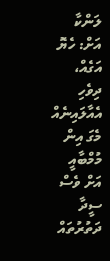ލަންކާ އަށް: ހެޔޮ އަގެއް، ދިވެހި އެއާލައިނެއް
މެގަ އިން މުމްބާއީ އަށް ވެސް ސީދާ ދަތުރުތައް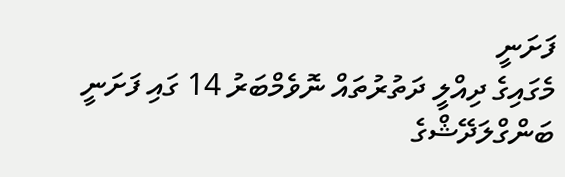ފަށަނީ
މެގައިގެ ދިއްލީ ދަތުރުތައް ނޮވެމްބަރު 14 ގައި ފަށަނީ
ބަންގްލަދޭޝްގެ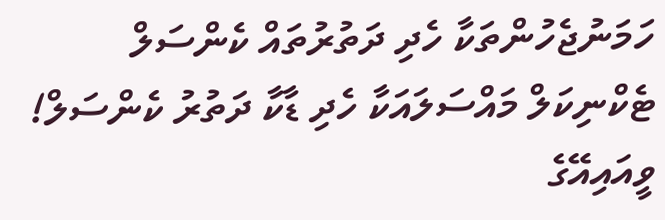ހަމަނުޖެހުންތަކާ ހެދި ދަތުރުތައް ކެންސަލް
ޓެކްނިކަލް މައްސަލައަކާ ހެދި ޑާކާ ދަތުރު ކެންސަލް!
ވީއައިއޭގެ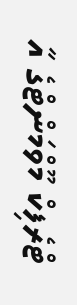ޓްރެފިކް މޫވްމަންޓްގެ އާ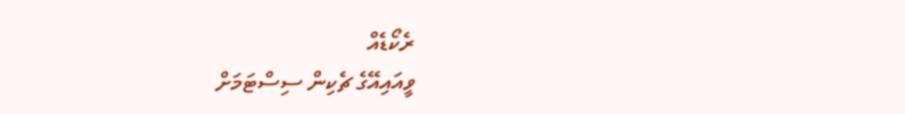ރެކޯޑެއް
ވީއައިއޭގެ ޗެކިން ސިސްޓަމަށް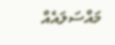މައްސަލައެއް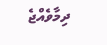ދިމާވެއްޖެ